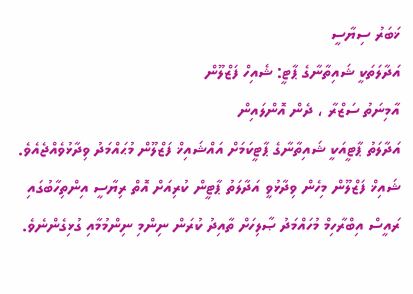ޚަބަރު ސިޔާސީ
އަދާލަތަކީ ޝައިތާނާގެ ޕާޓީ: ޝެއިހް ފަޒްލޫން
އާމިނަތު ސަޒްރާ ، ދެން އޮންލައިން
އަދާލަތު ޕާޓީއަކީ ޝައިތާނާގެ ޕާޓީކަމަށް އައްޝައިޚް ފަޒްލޫން މުޙައްމަދު ވިދާޅުވެއްޖެއެވެ.
ޝައިޚް ފަޒްލޫން މިހެން ވިދާޅުވީ އަދާލަތު ޕާޓީން ކުރިއަށް އޮތް ރިޔާސީ އިންތިހާބުގައި ރައީސް އިބްރާހިމް މުހައްމަދު ޞާލިހަށް ތާއިދު ކުރަން ނިންމި ނިންމުމާއި ގުޅިގެންނެވެ.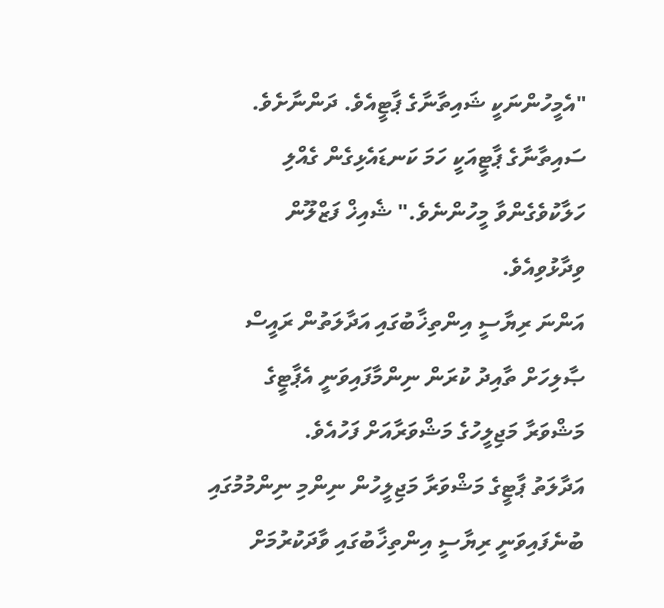"އެމީހުންނަކީ ޝައިތާނާގެ ޕާޓީއެވެ. ދަންނާށެވެ. ސައިތާނާގެ ޕާޓީއަކީ ހަމަ ކަނޑައެޅިގެން ގެއްލި ހަލާކުވެގެންވާ މީހުންނެވެ." ޝެއިޚް ފަޒްލޫން ވިދާޅުވިއެވެ.
އަންނަ ރިޔާސީ އިންތިޚާބުގައި އަދާލަތުން ރައީސް ޞާލިހަށް ތާއިދު ކުރަން ނިންމާފައިވަނީ އެޕާޓީގެ މަޝްވަރާ މަޖިލީހުގެ މަޝްވަރާއަށް ފަހުއެވެ.
އަދާލަތު ޕާޓީގެ މަޝްވަރާ މަޖިލީހުން ނިންމި ނިންމުމުގައި ބުނެފައިވަނީ ރިޔާސީ އިންތިޚާބުގައި ވާދަކުރުމަށް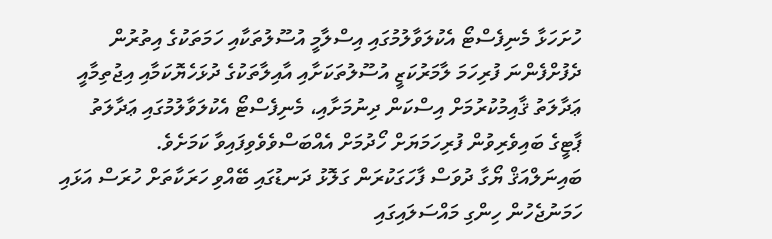ހުށަހަޅާ މެނިފެސްޓޯ އެކުލަވާލުމުގައި އިސްލާމީ އުސޫލުތަކާއި ހަމަތަކުގެ އިތުރުން ދެފުށްފެންނަ ފުރިހަމަ ލާމަރުކަޒީ އުސޫލުތަކަށާއި އާއިލާތަކުގެ ދުޅަހެޔޮކަމާއި އިޖުތިމާއީ ޢަދާލަތު ޤާއިމުކުރުމަށް އިސްކަން ދިނުމަށާއި، މެނިފެސްޓޯ އެކުލަވާލުމުގައި ޢަދާލަތު ޕާޓީގެ ބައިވެރިވުން ފުރިހަމަޔަށް ހޯދުމަށް އެއްބަސްވެވެވިފައިވާ ކަމަށެވެ.
ބައިނަލްއަޤް ޔޯގާ ދުވަސް ފާހަގަކުރަން ގަލޮޅު ދަނޑުގައި ބޭއްވި ހަރަކާތަށް ހުރަސް އަޅައި ހަމަނުޖެހުން ހިންގި މައްސަލައިގައި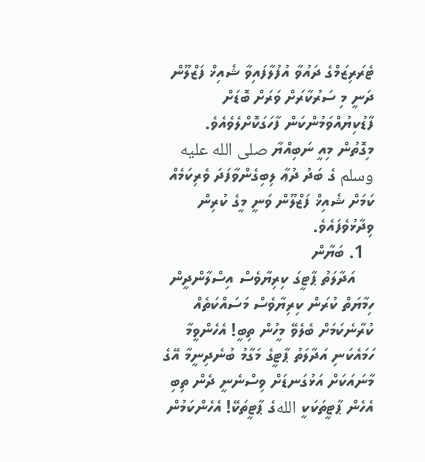ޓެރަރިޒަމްގެ ދައުވާ އުފުލާފައިވާ ޝެއިޚް ފަޒްލޫން ދަނީ މި ސަރުކާރަށް ވަރަށް ބޮޑަށް ފާޑުކިޔުއްވަމުންކަން ފާހަގަކޮށްލެވެއެވެ.
މިގޮތުން މިއީ ނަބިއްޔާ صلى الله عليه وسلم ގެ ބަދު ދުޢާ ލިބިގެންވާފަދަ ވެރިކަމެއް ކަމަށް ޝެއިޚް ފަޒްލޫން ވަނީ މީގެ ކުރިން ވިދާޅުވެފައެވެ.
  1. ބަޔާން
    އަދާލަތު ޕާޓީގަ ކިރިޔާވެސް އިސްލާންދީން ހިމާޔަތް ކުރަން ކިރިޔާވެސް މަސައްކަތެއް ކުރާނެކަމަށް ބެލެވޭ މީހުން ތިބީ! އެހެންވީމާ ހަމައެކަނި އަދާލަތު ޕާޓީގެ މަގާމު ބުނެދިނީމާ އޭގެ މާނައަކަށް އަޅުގަނޑަށް ވިސްނެނީ ދެން ތިބި އެހެން ޕާޓީތަކަކީ اللهގެ ޕާޓީތަކޭ! އެހެންކަމުން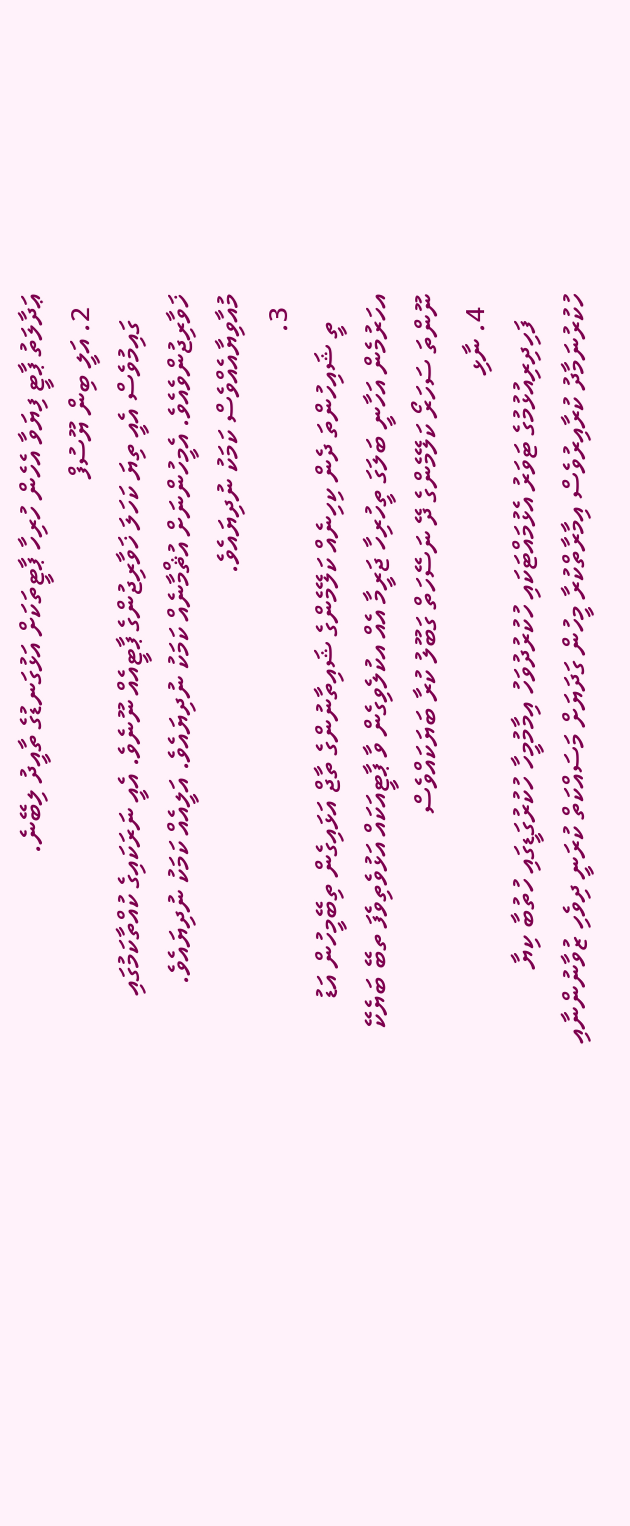ޢަދާލަތު ޕާޓީ ފިޔަވާ އެހެން ހުރިހާ ޕާޓީތަކަށް އަޅުގަނޑުގެ ތާއީދު ލިބޭނެ.
  2. އަލީ ބިން ޔޫސުފް
    ގައިމުވެސް އެއީ ތިޔަ ކަހަލަ ޚަވާރިޖުންގެ ޕާޓީއެއް ނޫނެވެ. އެއީ ނަރަކައިގެ ކުއްތާކަމުގައި ޚަވާރިޖުންވެއެވެ. އެމީހުންނަށް އުޘްމާނެއް ކަމަކު ނުދިޔައެވެ. އަލީއެއް ކަމަކު ނުދިޔައެވެ. މުއާވިޔާއެއްވެސް ކަމަކު ނުދިޔައެވެ.
  3.
    ތީ ޝައިހުންތަ ދެން ކިހިނެއް ކަލޭމެންގެ ޝައިތާނުންގެ ތާޖް އަޅައިގެން ތިބޭމީހުން އަޑު އހަރުމެން އަހާނީ ބަލަގަ ތީހުރިހާ ޖަރީމާ އެއް އކުލެވިގެން ވާ ޕާޓީއަކައް އަޅުވެތިވެފަ ތބޭ ބަޔެކޭ ނޫންތަ ސަހަރޯ ކަލޭމެންގެ ދޭ ނަސޭހަތް ގަބޫލު ކުރާ ބަޔަކައްވެސް
  4. ނާޅި
    ފަހިދިރިއުޅުމުގެ ޓަވަރު އެޅުމައްޓަކައި ހުކުރުދުވަހު އިމާމުމީހާ ހުކުރުގަޑީގައި ހުތުބާ ކިޔާ ހުކުރުނަމާދު ކުރާއިރުވެސް އިމާރާތްކުރާ މީހުން ގަދަޔަށް މަސައްކަތް ކުރަނީ ދިވެހި ޒުވާނުންނާއި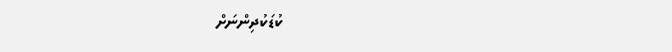ކުޑަކުދިންނަށް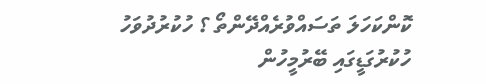ކޮންކަހަލަ ތަސައްވުރެއްދޭންތޯ ؟ ހުކުރުދުވަހު ހުކުރުގަޑީގައި ބޭރުމީހުން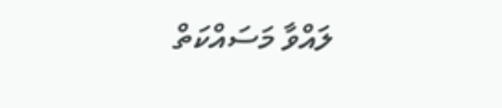ލައްވާ މަސައްކަތް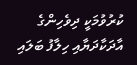ކުރުވުމަކީ ދިވެހިންގެ އާދަކާދަޔާއި ހިލާފު ބަލައި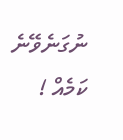ނުގަނެވޭނެ ކަމެއް !